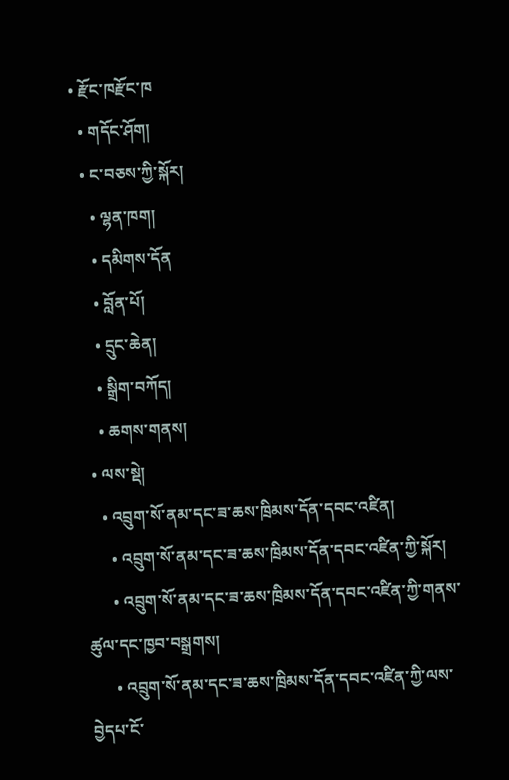• རྫོང་ཁརྫོང་ཁ
  • གདོང་ཤོག།
  • ང་བཅས་ཀྱི་སྐོར།
    • ལྷན་ཁག།
    • དམིགས་དོན
    • བློན་པོ།
    • དྲུང་ཆེན།
    • སྒྲིག་བཀོད།
    • ཆགས་གནས།
  • ལས་སྡེ།
    • འབྲུག་སོ་ནམ་དང་ཟ་ཆས་ཁྲིམས་དོན་དབང་འཛིན།
      • འབྲུག་སོ་ནམ་དང་ཟ་ཆས་ཁྲིམས་དོན་དབང་འཛིན་ཀྱི་སྐོར།
      • འབྲུག་སོ་ནམ་དང་ཟ་ཆས་ཁྲིམས་དོན་དབང་འཛིན་ཀྱི་གནས་ཚུལ་དང་ཁྱབ་བསྒྲགས།
      • འབྲུག་སོ་ནམ་དང་ཟ་ཆས་ཁྲིམས་དོན་དབང་འཛིན་ཀྱི་ལས་བྱེདཔ་ངོ་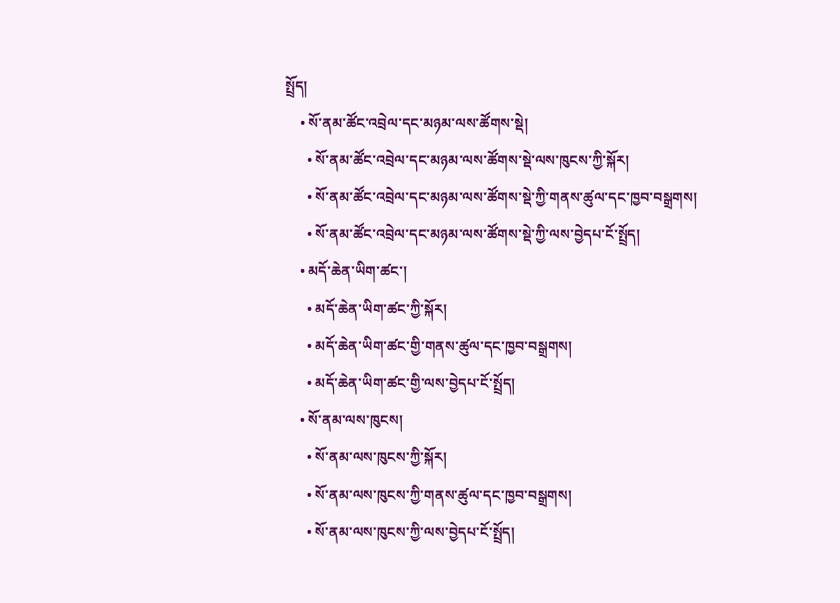སྤྲོད།
    • སོ་ནམ་ཚོང་འབྲེལ་དང་མཉམ་ལས་ཚོགས་སྡེ།
      • སོ་ནམ་ཚོང་འབྲེལ་དང་མཉམ་ལས་ཚོགས་སྡེ་ལས་ཁུངས་ཀྱི་སྐོར།
      • སོ་ནམ་ཚོང་འབྲེལ་དང་མཉམ་ལས་ཚོགས་སྡེ་ཀྱི་གནས་ཚུལ་དང་ཁྱབ་བསྒྲགས།
      • སོ་ནམ་ཚོང་འབྲེལ་དང་མཉམ་ལས་ཚོགས་སྡེ་ཀྱི་ལས་བྱེདཔ་ངོ་སྤྲོད།
    • མདོ་ཆེན་ཡིག་ཚང་།
      • མདོ་ཆེན་ཡིག་ཚང་ཀྱི་སྐོར།
      • མདོ་ཆེན་ཡིག་ཚང་གྱི་གནས་ཚུལ་དང་ཁྱབ་བསྒྲགས།
      • མདོ་ཆེན་ཡིག་ཚང་གྱི་ལས་བྱེདཔ་ངོ་སྤྲོད།
    • སོ་ནམ་ལས་ཁུངས།
      • སོ་ནམ་ལས་ཁུངས་ཀྱི་སྐོར།
      • སོ་ནམ་ལས་ཁུངས་ཀྱི་གནས་ཚུལ་དང་ཁྱབ་བསྒྲགས།
      • སོ་ནམ་ལས་ཁུངས་ཀྱི་ལས་བྱེདཔ་ངོ་སྤྲོད།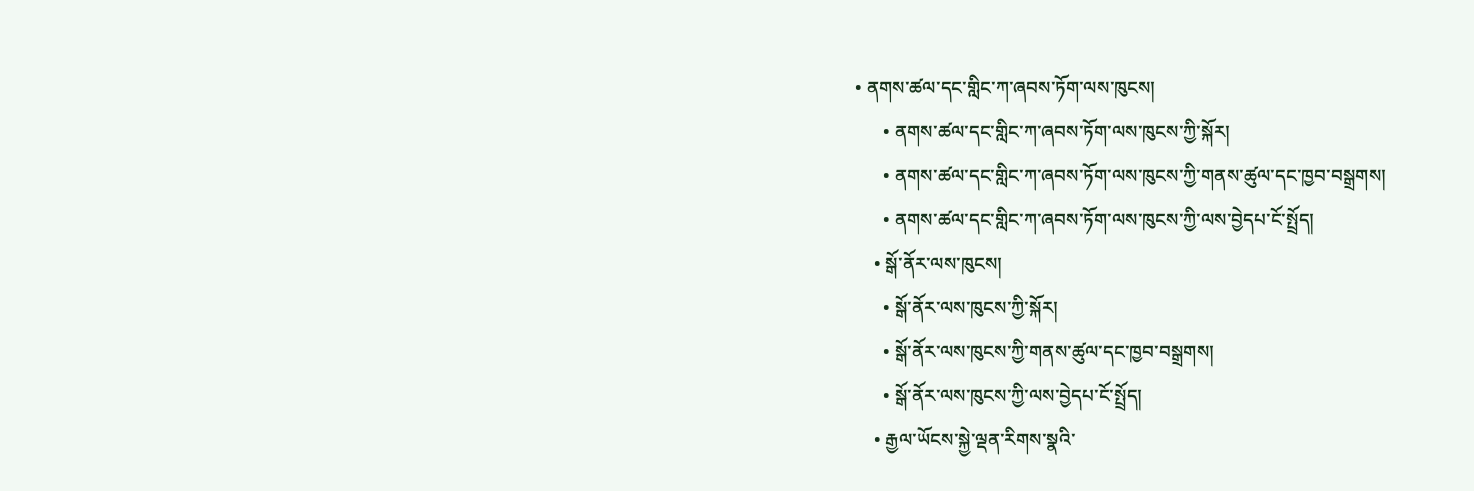• ནགས་ཚལ་དང་གླིང་ཀ་ཞབས་ཏོག་ལས་ཁུངས།
      • ནགས་ཚལ་དང་གླིང་ཀ་ཞབས་ཏོག་ལས་ཁུངས་ཀྱི་སྐོར།
      • ནགས་ཚལ་དང་གླིང་ཀ་ཞབས་ཏོག་ལས་ཁུངས་ཀྱི་གནས་ཚུལ་དང་ཁྱབ་བསྒྲགས།
      • ནགས་ཚལ་དང་གླིང་ཀ་ཞབས་ཏོག་ལས་ཁུངས་ཀྱི་ལས་བྱེདཔ་ངོ་སྤྲོད།
    • སྒོ་ནོར་ལས་ཁུངས།
      • སྒོ་ནོར་ལས་ཁུངས་ཀྱི་སྐོར།
      • སྒོ་ནོར་ལས་ཁུངས་ཀྱི་གནས་ཚུལ་དང་ཁྱབ་བསྒྲགས།
      • སྒོ་ནོར་ལས་ཁུངས་ཀྱི་ལས་བྱེདཔ་ངོ་སྤྲོད།
    • རྒྱལ་ཡོངས་སྐྱེ་ལྡན་རིགས་སྣའི་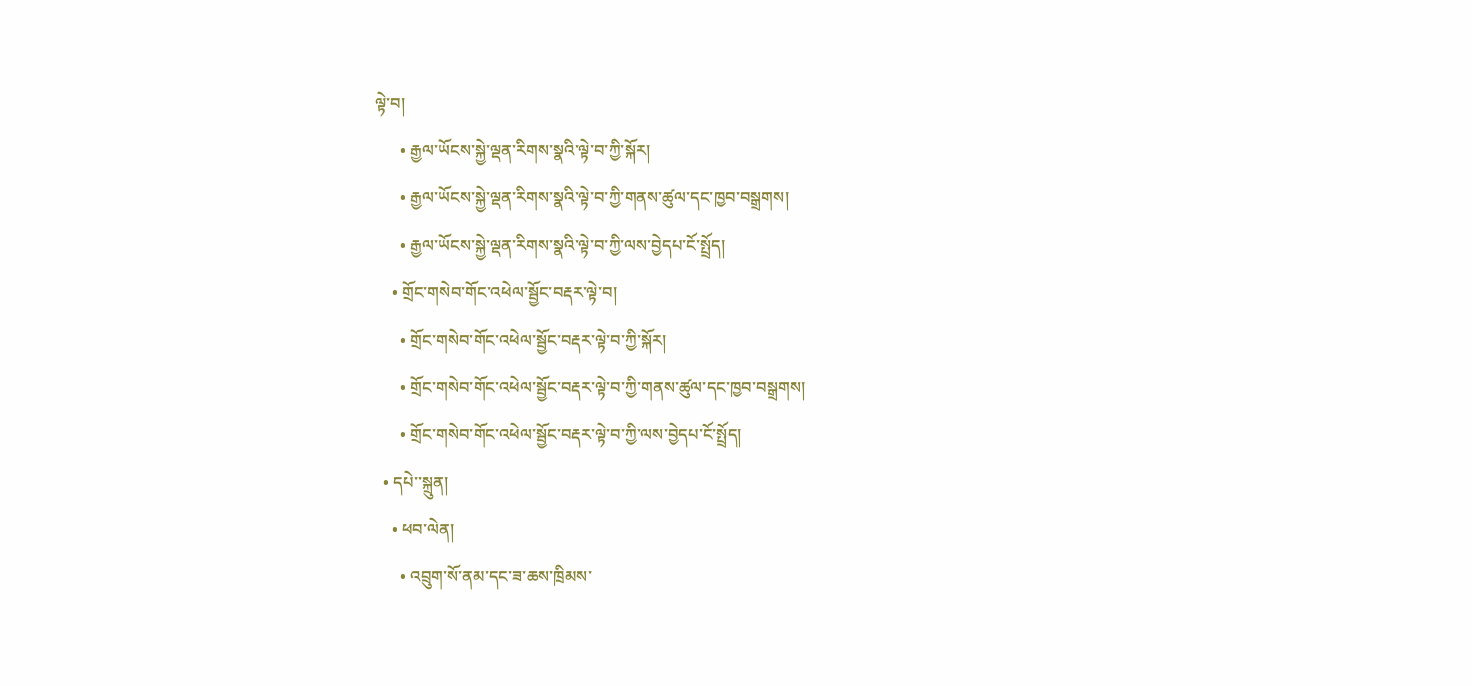ལྟེ་བ།
      • རྒྱལ་ཡོངས་སྐྱེ་ལྡན་རིགས་སྣའི་ལྟེ་བ་ཀྱི་སྐོར།
      • རྒྱལ་ཡོངས་སྐྱེ་ལྡན་རིགས་སྣའི་ལྟེ་བ་ཀྱི་གནས་ཚུལ་དང་ཁྱབ་བསྒྲགས།
      • རྒྱལ་ཡོངས་སྐྱེ་ལྡན་རིགས་སྣའི་ལྟེ་བ་ཀྱི་ལས་བྱེདཔ་ངོ་སྤྲོད།
    • གྲོང་གསེབ་གོང་འཕེལ་སྦྱོང་བརྡར་ལྟེ་བ།
      • གྲོང་གསེབ་གོང་འཕེལ་སྦྱོང་བརྡར་ལྟེ་བ་ཀྱི་སྐོར།
      • གྲོང་གསེབ་གོང་འཕེལ་སྦྱོང་བརྡར་ལྟེ་བ་ཀྱི་གནས་ཚུལ་དང་ཁྱབ་བསྒྲགས།
      • གྲོང་གསེབ་གོང་འཕེལ་སྦྱོང་བརྡར་ལྟེ་བ་ཀྱི་ལས་བྱེདཔ་ངོ་སྤྲོད།
  • དཔེ་་སྐྲུན།
    • ཕབ་ལེན།
      • འབྲུག་སོ་ནམ་དང་ཟ་ཆས་ཁྲིམས་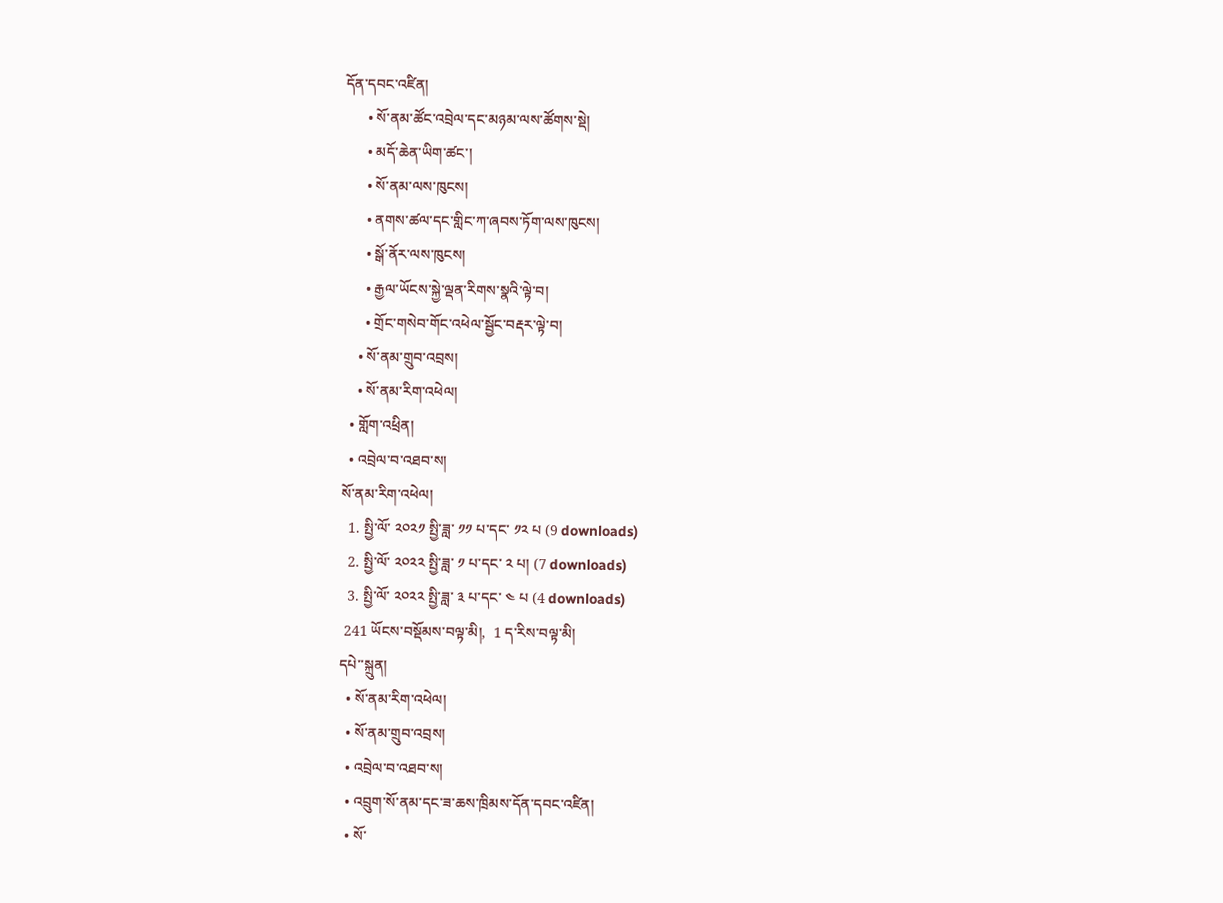དོན་དབང་འཛིན།
      • སོ་ནམ་ཚོང་འབྲེལ་དང་མཉམ་ལས་ཚོགས་སྡེ།
      • མདོ་ཆེན་ཡིག་ཚང་།
      • སོ་ནམ་ལས་ཁུངས།
      • ནགས་ཚལ་དང་གླིང་ཀ་ཞབས་ཏོག་ལས་ཁུངས།
      • སྒོ་ནོར་ལས་ཁུངས།
      • རྒྱལ་ཡོངས་སྐྱེ་ལྡན་རིགས་སྣའི་ལྟེ་བ།
      • གྲོང་གསེབ་གོང་འཕེལ་སྦྱོང་བརྡར་ལྟེ་བ།
    • སོ་ནམ་གྲུབ་འབྲས།
    • སོ་ནམ་རིག་འཕེལ།
  • གློག་འཕྲིན།
  • འབྲེལ་བ་འཐབ་ས།
སོ་ནམ་རིག་འཕེལ།
  1. སྤྱི་ལོ་ ༢༠༢༡ སྤྱི་ཟླ་ ༡༡ པ་དང་ ༡༢ པ (9 downloads)
  2. སྤྱི་ལོ་ ༢༠༢༢ སྤྱི་ཟླ་ ༡ པ་དང་ ༢ པ། (7 downloads)
  3. སྤྱི་ལོ་ ༢༠༢༢ སྤྱི་ཟླ་ ༣ པ་དང་ ༤ པ (4 downloads)
 241 ཡོངས་བསྡོམས་བལྟ་མི།,  1 ད་རིས་བལྟ་མི།
དཔེ་་སྐྲུན།
  • སོ་ནམ་རིག་འཕེལ།
  • སོ་ནམ་གྲུབ་འབྲས།
  • འབྲེལ་བ་འཐབ་ས།
  • འབྲུག་སོ་ནམ་དང་ཟ་ཆས་ཁྲིམས་དོན་དབང་འཛིན།
  • སོ་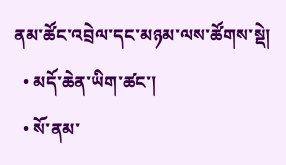ནམ་ཚོང་འབྲེལ་དང་མཉམ་ལས་ཚོགས་སྡེ།
  • མདོ་ཆེན་ཡིག་ཚང་།
  • སོ་ནམ་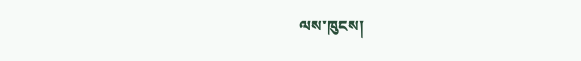ལས་ཁུངས།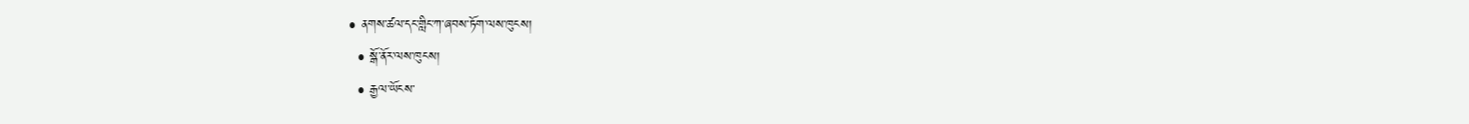• ནགས་ཚལ་དང་གླིང་ཀ་ཞབས་ཏོག་ལས་ཁུངས།
  • སྒོ་ནོར་ལས་ཁུངས།
  • རྒྱལ་ཡོངས་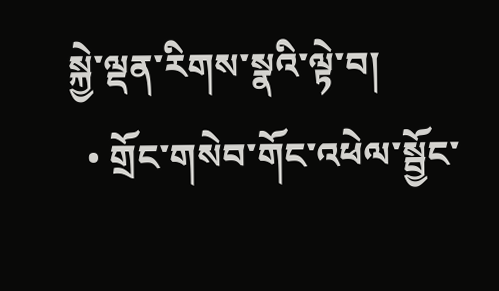སྐྱེ་ལྡན་རིགས་སྣའི་ལྟེ་བ།
  • གྲོང་གསེབ་གོང་འཕེལ་སྦྱོང་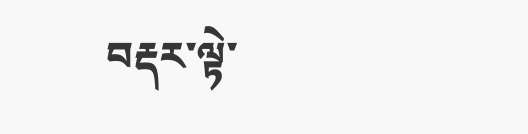བརྡར་ལྟེ་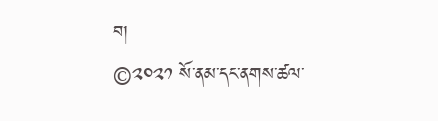བ།
©༢༠༢༡ སོ་ནམ་དང་ནགས་ཚལ་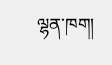ལྷན་ཁག།